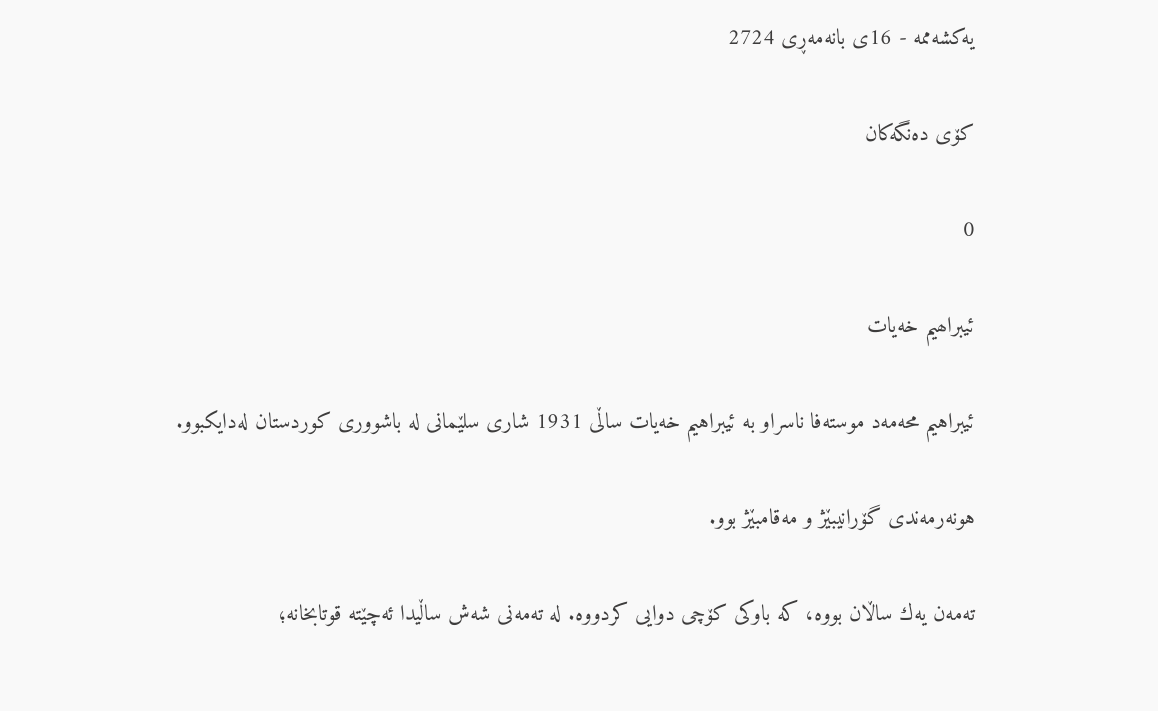یەکشەممە - 16ی بانەمەڕی 2724

کۆی دەنگەکان

0

ئیبراھیم خەیات

ئیبراهیم محەمەد موستەفا ناسراو بە ئیبراهیم خەیات ساڵی‌ 1931 شاری سلێمانی له‌ باشووری‌ كوردستان لەدایکبوو.

هونەرمەندی گۆرانیبێژ و مەقامبێژ بوو.

تەمەن یەك ساڵان بووە، كە باوكی كۆچی دوایی كردووە. لە تەمەنی شەش ساڵیدا ئەچێتە قوتابخانە؛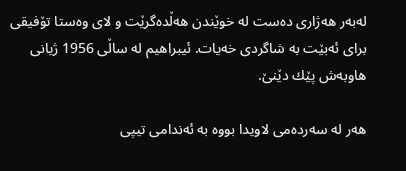لەبەر هەژاری دەست لە خوێندن هەڵدەگرێت و لای وەستا تۆفیقی برای ئەبێت بە شاگردی خەیات. ئیبراهیم له‌ ساڵی‌ 1956 ژیانی‌ هاوبه‌ش پێك دێنێ‌.

هەر لە سەردەمی لاویدا بووە بە ئەندامی تیپی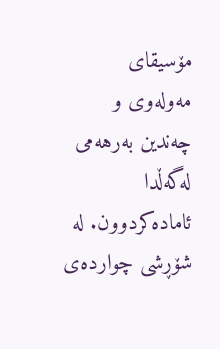مۆسیقای مەولەوی و چەندین بەرهەمی لەگەڵدا ئامادەكردوون. لە شۆڕشی چواردەی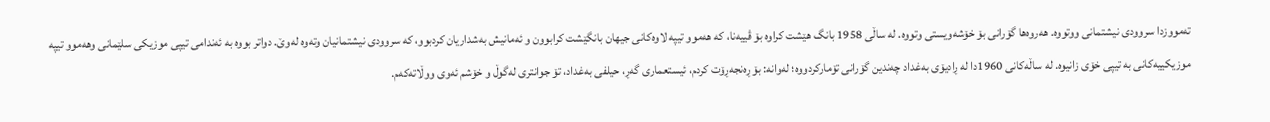تەمووزدا سروودی نیشتمانی ووتووە. هەروەها گۆرانی بۆ خۆشەویستی وتووە. لە ساڵی 1958 بانگ هێشت كراوە بۆ ڤییەنا، كە هەموو تیپە لاوەكانی جیهان بانگێشت كرابوون و ئەمانیش بەشداریان كردبوو، كە سروودی نیشتمانیان وتەوە لەوێ. دواتر بووە بە ئەندامی تیپی موزیكی سلێمانی وهەموو تیپە موزیكییەكانی بە تیپی خۆی زانیوە. لە ساڵەكانی 1960دا لە ڕادیۆی بەغداد چەندین ‌گۆرانی تۆماركردووە؛ لەوانە: بۆ ڕەنجەڕۆت كردم، ئیستعماری گەڕ، حیلفی بەغداد، تۆ جوانتری لەگوڵ و خۆشم ئەوی ووڵاتەكەم.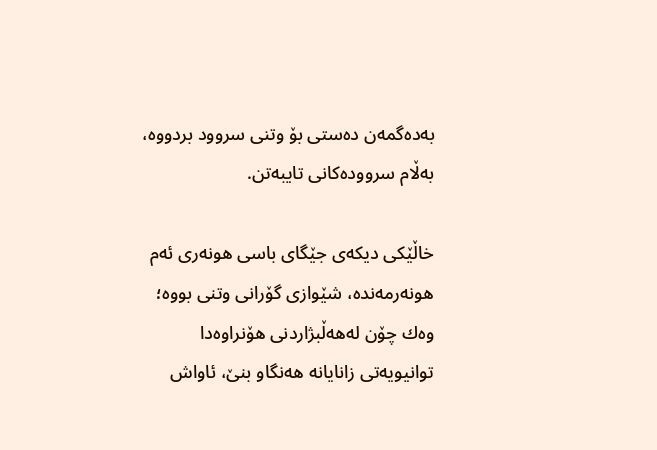بەدەگمەن دەستی بۆ وتنی سروود بردووە، بەڵام سرووده‌كانی‌ تایبه‌تن.

خاڵێكی دیكەی جێگای باسی هونەری ئەم هونەرمەندە، شێوازی گۆرانی وتنی بووە؛ وەك چۆن لەهەڵبژاردنی هۆنراوەدا توانیویەتی زانایانە هەنگاو بنێ، ئاواش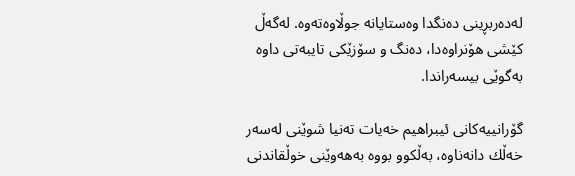لەدەربڕینی دەنگدا وەستایانە جوڵاوەتەوە. لەگەڵ كێشی هۆنراوەدا، دەنگ و سۆزێكی تایبه‌تی‌ داوە بەگوێی بیسەراندا.

گۆرانییەكانی ئیبراهیم خەیات‌ تەنیا شوێنی لەسەر خەڵك دانەناوە، بەڵكوو بووە بەھەوێنی خوڵقاندنی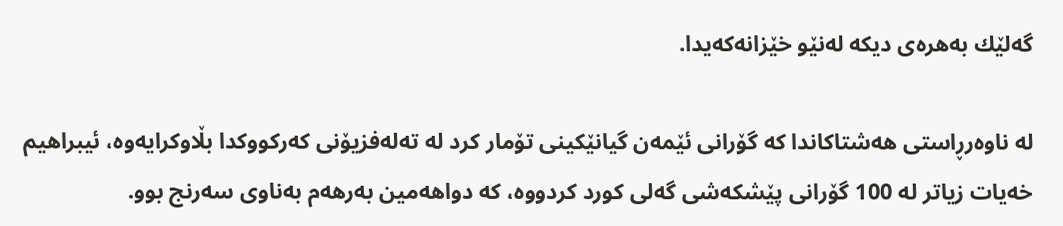گەلێك بەهرەی دیكە لەنێو خێزانەكەیدا.

لە ناوەرڕاستی هەشتاكاندا كە گۆرانی ئێمەن گیانێكینی تۆمار كرد لە تەلەفزیۆنی كەركووكدا بڵاوكرایەوە، ئیبراهیم خەیات زیاتر لە 100 گۆرانی پێشكەشی گەلی كورد كردووە، كە دواهەمین بەرهەم بەناوی سەرنج بوو.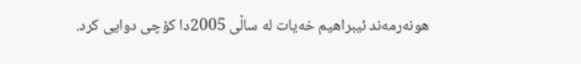ھونەرمەند ئیبراھیم خەیات لە ساڵی 2005دا كۆچی‌ دوایی‌ كرد.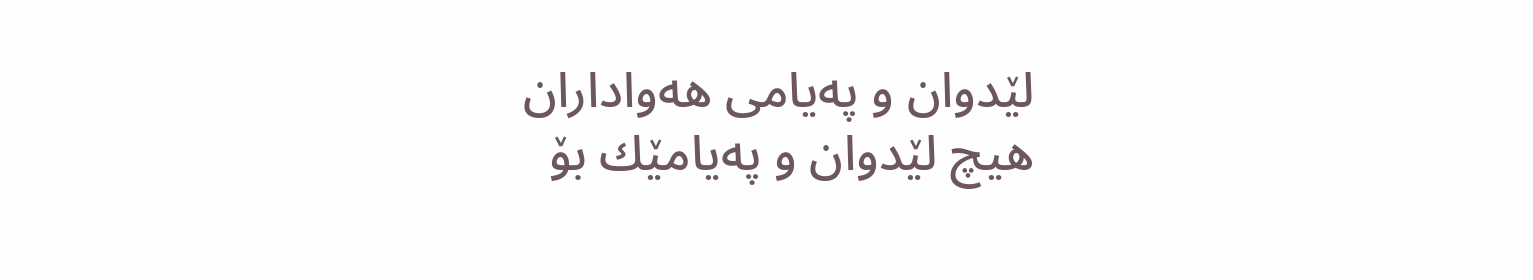لێدوان و په‌یامی‌ هه‌واداران
هیچ لێدوان و په‌یامێك بۆ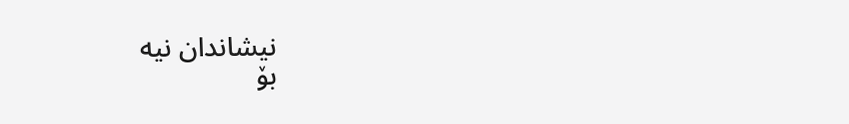نیشاندان نیه‌
بۆ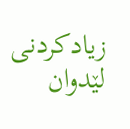زیادکردنی لێدوان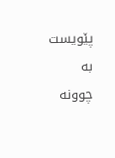پێویست به‌ چوونە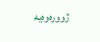ژوورەوەیه‌